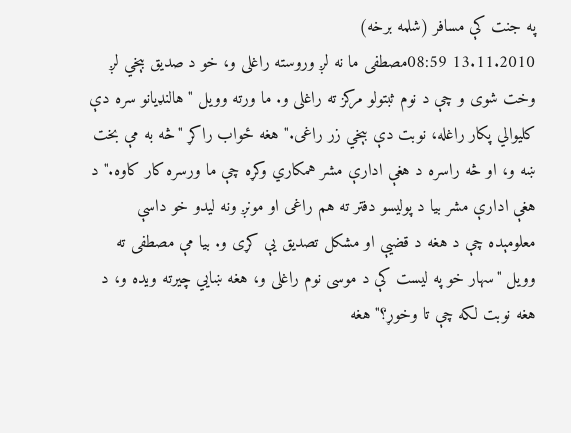په جنت کې مسافر (شلمه برخه)
13.11.2010 08:59مصطفی ما نه لږ وروسته راغلی و، خو د صدیق بېخي لږ وخت شوی و چې د نوم ثبتولو مرکز ته راغلی و. ما ورته وویل "هالنډیانو سره دې کلیوالي پکار راغله، نوبت دې بېخي زر راغی." هغه ځواب راکړ "څه به مې بخت ښه و، او څه راسره د هغې ادارې مشر همکاري وکړه چې ما ورسره کار کاوه." د هغې ادارې مشر بیا د پولیسو دفتر ته هم راغی او مونږ ونه لیدو خو داسې معلومېده چې د هغه د قضیې او مشکل تصدیق یې کړی و. بیا مې مصطفی ته وویل "سهار خو په لیست کې د موسی نوم راغلی و، هغه ښايي چیرته ویده و، د هغه نوبت لکه چې تا وخوړ؟" هغه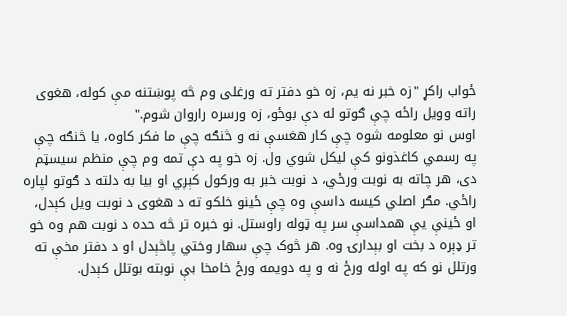ځواب راکړ "زه خبر نه یم، زه خو دفتر ته ورغلی وم څه پوښتنه مې کوله، هغوی راته وویل راځه چې ګوتو له دې بوځو، زه ورسره راروان شوم."
اوس نو معلومه شوه چې کار هغسې نه و څنګه چې ما فکر کاوه، یا څنګه چې په رسمي کاغذونو کې لیکل شوي ول. زه خو په دې تمه وم چې منظم سیسټم دی، هر چاته به نوبت ورځي، د نوبت خبر به ورکول کېږي او بیا به دلته د ګوتو لپاره راځي. مګر اصلي کیسه داسې وه چې ځینو خلکو ته د هغوی د نوبت ویل کېدل، او ځینې یې همداسې سر په ټوله راوستل. نو خبره تر څه حده د نوبت هم وه خو تر ډېره د بخت او بېدارۍ وه. هر څوک چې سهار وختي پاڅېدل او د دفتر مخې ته ورتلل نو که په اوله ورځ نه و په دویمه ورځ خامخا بې نوبته بوتلل کېدل.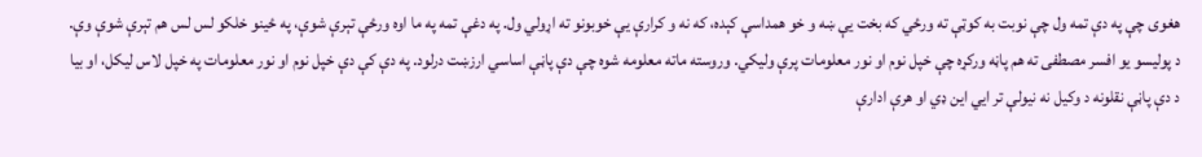هغوی چې په دې تمه ول چې نوبت به کوټې ته ورځي که بخت یې ښه و خو همداسې کېده، که نه و کرارې یې خوبونو ته اړولي ول. په دغې تمه په ما اوه ورځې تېرې شوې، په ځینو خلکو لس لس هم تېرې شوې وې.
د پولیسو یو افسر مصطفی ته هم پاڼه ورکړه چې خپل نوم او نور معلومات پرې ولیکي. وروسته ماته معلومه شوه چې دې پاڼې اساسي ارزښت درلود. په دې کې دې خپل نوم او نور معلومات په خپل لاس لیکل، او بیا د دې پاڼې نقلونه د وکیل نه نیولې تر ايي این ډي او هرې ادارې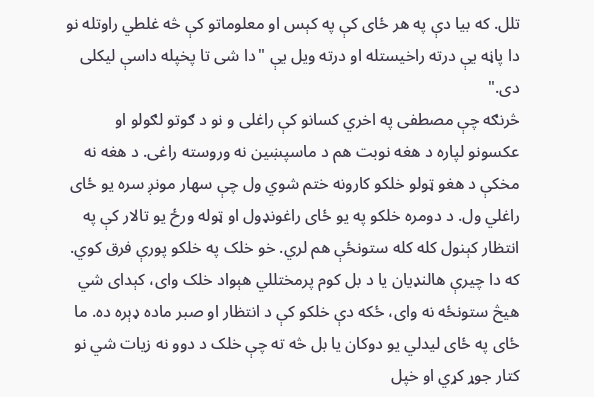تلل. که بیا دې په هر ځای کې په کېس او معلوماتو کې څه غلطي راوتله نو دا پاڼه یې درته راخیستله او درته ویل یې "دا شی تا پخپله داسې لیکلی دی."
څرنګه چې مصطفی په اخري کسانو کې راغلی و نو د ګوتو لګولو او عکسونو لپاره د هغه نوبت هم د ماسپښین نه وروسته راغی. د هغه نه مخکې د هغو ټولو خلکو کارونه ختم شوي ول چې سهار مونږ سره یو ځای راغلي ول. د دومره خلکو په یو ځای راغونډول او ټوله ورځ یو تالار کې په انتظار کېنول کله کله ستونځې هم لري. خو خلک په خلکو پورې فرق کوي. که دا چیرې هالنډیان یا د بل کوم پرمختللي هېواد خلک وای، کېدای شي هیڅ ستونځه نه وای، ځکه دې خلکو کې د انتظار او صبر ماده ډېره ده. ما ځای په ځای لیدلي یو دوکان یا بل څه ته چې خلک د دوو نه زیات شي نو کتار جوړ کړي او خپل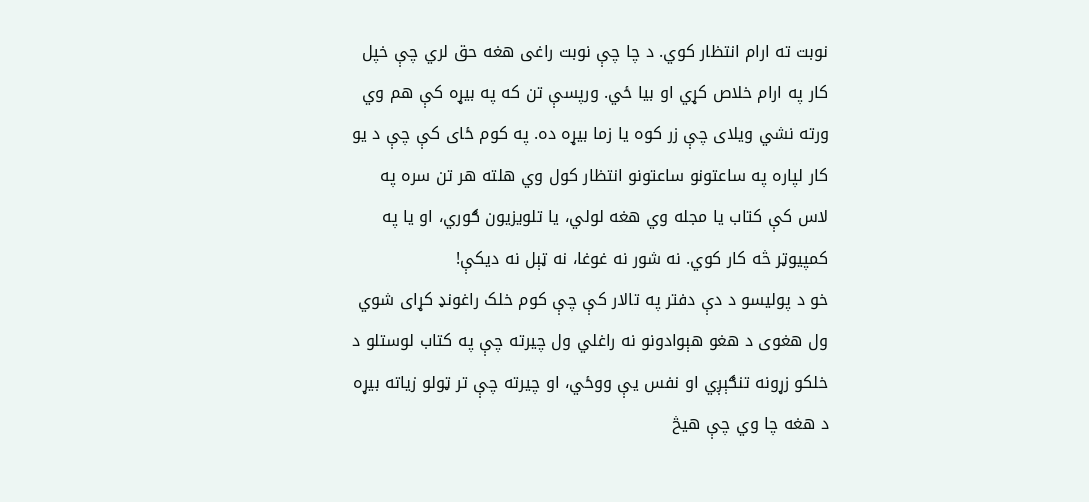نوبت ته ارام انتظار کوي. د چا چې نوبت راغی هغه حق لري چې خپل کار په ارام خلاص کړي او بیا ځي. ورپسې تن که په بیړه کې هم وي ورته نشي ویلای چې زر کوه یا زما بیړه ده. په کوم ځای کې چې د یو کار لپاره په ساعتونو ساعتونو انتظار کول وي هلته هر تن سره په لاس کې کتاب یا مجله وي هغه لولي، یا تلویزیون ګوري، او یا په کمپیوټر څه کار کوي. نه شور نه غوغا، نه ټېل نه دیکې!
خو د پولیسو د دې دفتر په تالار کې چې کوم خلک راغونډ کړای شوي ول هغوی د هغو هېوادونو نه راغلي ول چیرته چې په کتاب لوستلو د خلکو زړونه تنګېږي او نفس یې ووځي، او چیرته چې تر ټولو زیاته بیړه د هغه چا وي چې هیڅ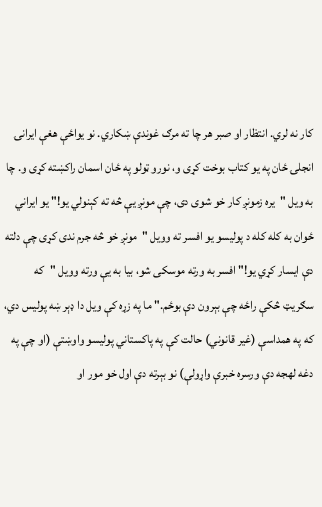کار نه لري. انتظار او صبر هر چا ته مرګ غوندې ښکاري. نو یواځې هغې ایرانۍ انجلۍ ځان په یو کتاب بوخت کړی و، نورو ټولو په ځان اسمان راکښته کړی و. چا به ویل "یره زمونږ کار خو شوی دی، چې مونږ یې څه ته کېنولي یو!" یو ایراني ځوان به کله کله د پولیسو یو افسر ته وویل "مونږ خو څه جرم ندی کړی چې دلته دې ایسار کړي یو!" افسر به ورته موسکی شو، بیا به یې ورته وویل "که سګریټ څکې راځه چې بېرون دې بوځم." ما په زړه کې ویل دا ډېر ښه پولیس دي، که په همداسې (غیر قانوني) حالت کې په پاکستاني پولیسو واوښتې (او چې په دغه لهجه دې ورسره خبرې واړولې) نو بېرته دې اول خو مور او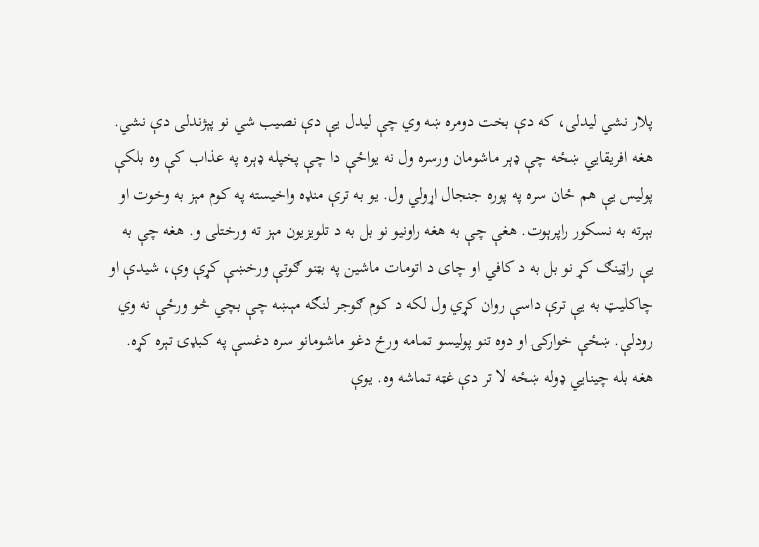پلار نشي لیدلی، که دې بخت دومره ښه وي چې لیدل یې دې نصیب شي نو پېژندلی دې نشي.
هغه افریقايي ښځه چې ډېر ماشومان ورسره ول نه یواځې دا چې پخپله ډېره په عذاب کې وه بلکې پولیس یې هم ځان سره په پوره جنجال اړولي ول. یو به ترې منډه واخیسته په کوم مېز به وخوت او بېرته به نسکور راپرېوت. هغې چې به هغه راونیو نو بل به د تلویزیون مېز ته ورختلی و. هغه چې به یې راټینګ کړ نو بل به د کافي او چای د اتومات ماشین په بټنو ګوتې ورخښې کړې وې، شیدې او چاکلیټ به یې ترې داسې روان کړي ول لکه د کوم ګوجر لنګه مېښه چې بچي څو ورځې نه وي رودلې. ښځې خوارکۍ او دوه تنو پولیسو تمامه ورځ دغو ماشومانو سره دغسې په کبډۍ تېره کړه. هغه بله چینايي ډوله ښځه لا تر دې غټه تماشه وه. یوې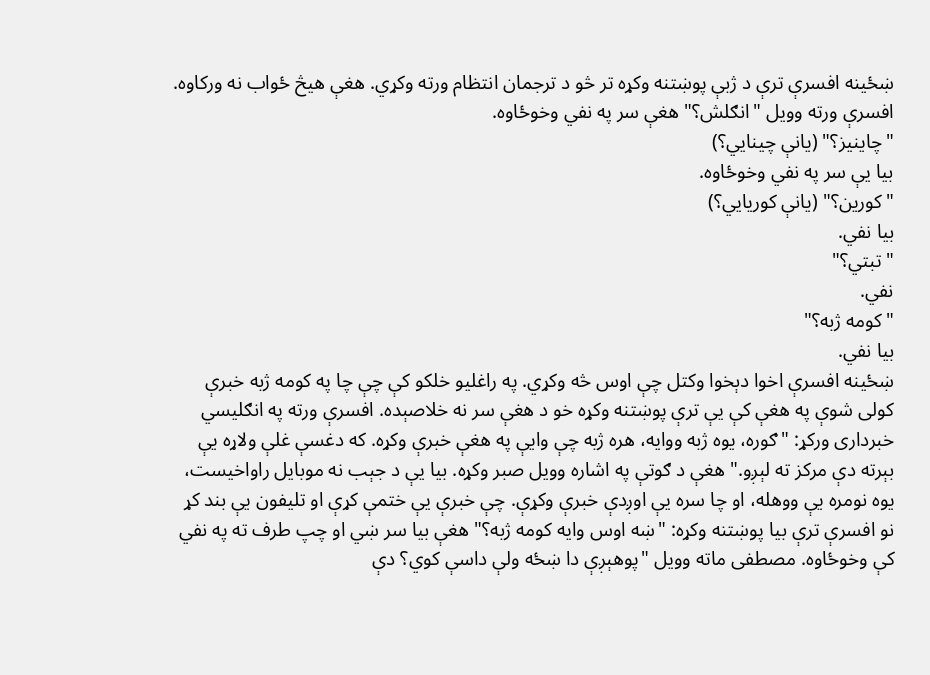ښځینه افسرې ترې د ژبې پوښتنه وکړه تر څو د ترجمان انتظام ورته وکړي. هغې هیڅ ځواب نه ورکاوه. افسرې ورته وویل "انګلش؟" هغې سر په نفي وخوځاوه.
"چاینیز؟" (یانې چینايي؟)
بیا یې سر په نفي وخوځاوه.
"کورین؟" (یانې کوریايي؟)
بیا نفي.
"تبتي؟"
نفي.
"کومه ژبه؟"
بیا نفي.
ښځینه افسرې اخوا دېخوا وکتل چې اوس څه وکړي. په راغلیو خلکو کې چې چا په کومه ژبه خبرې کولی شوې په هغې کې یې ترې پوښتنه وکړه خو د هغې سر نه خلاصېده. افسرې ورته په انګلیسي خبرداری ورکړ: "ګوره، یوه ژبه ووایه، هره ژبه چې وايې په هغې خبرې وکړه. که دغسې غلې ولاړه یې بېرته دې مرکز ته لېږو." هغې د ګوتې په اشاره وویل صبر وکړه. بیا یې د جېب نه موبایل راواخیست، یوه نومره یې ووهله، او چا سره یې اوږدې خبرې وکړې. چې خبرې یې ختمې کړې او تلیفون یې بند کړ نو افسرې ترې بیا پوښتنه وکړه: "ښه اوس وایه کومه ژبه؟" هغې بیا سر ښي او چپ طرف ته په نفي کې وخوځاوه. مصطفی ماته وویل "پوهېږې دا ښځه ولې داسې کوي؟ دې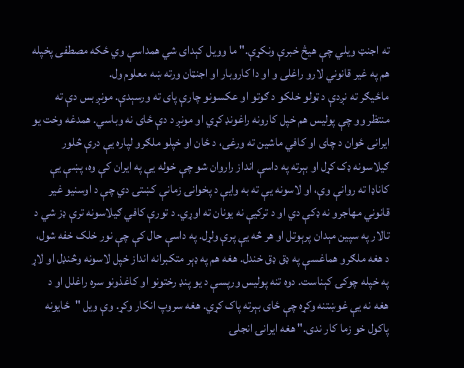ته اجنټ ویلي چې هیڅ خبرې ونکړې." ما وویل کېدای شي همداسې وي ځکه مصطفی پخپله هم په غیر قانوني لارو راغلی و او دا کاروبار او اجنټان ورته ښه معلوم ول.
ماځیګر ته نږدې د ټولو خلکو د ګوتو او عکسونو چارې پای ته ورسېدې. مونږ بس دې ته منتظر وو چې پولیس هم خپل کارونه راغونډ کړي او مونږ د دې ځای نه وباسي. همدغه وخت یو ایرانی ځوان د چای او کافي ماشین ته ورغی، د ځان او خپلو ملګرو لپاره یې درې څلور ګیلاسونه ډک کړل او بېرته په داسې انداز راروان شو چې خوله یې په ایران کې وه، پښې یې کاناډا ته روانې وې، او لاسونه یې ته به وایې د پخوانۍ زمانې کښتۍ دي چې د اوسنیو غیر قانوني مهاجرو نه ډکې دي او د ترکیې نه یونان ته اوړي. د تورې کافي ګیلاسونه ترې ډز شي د تالار په سپین مېدان پرېوتل او هر څه یې پرې ولړل. په داسې حال کې چې نور خلک خفه شول، د هغه ملګرو هماغسې په ډق ډق خندل. هغه هم په ډېر متکبرانه انداز خپل لاسونه وڅنډل او لاړ په خپله چوکۍ کېناست. دوه تنه پولیس ورپسې د یو پنډ رختونو او کاغذونو سره راغلل او د هغه نه یې غوښتنه وکړه چې ځای بېرته پاک کړي. هغه سروپ انکار وکړ. وې ویل "ځایونه پاکول خو زما کار ندی." هغه ایرانۍ انجلۍ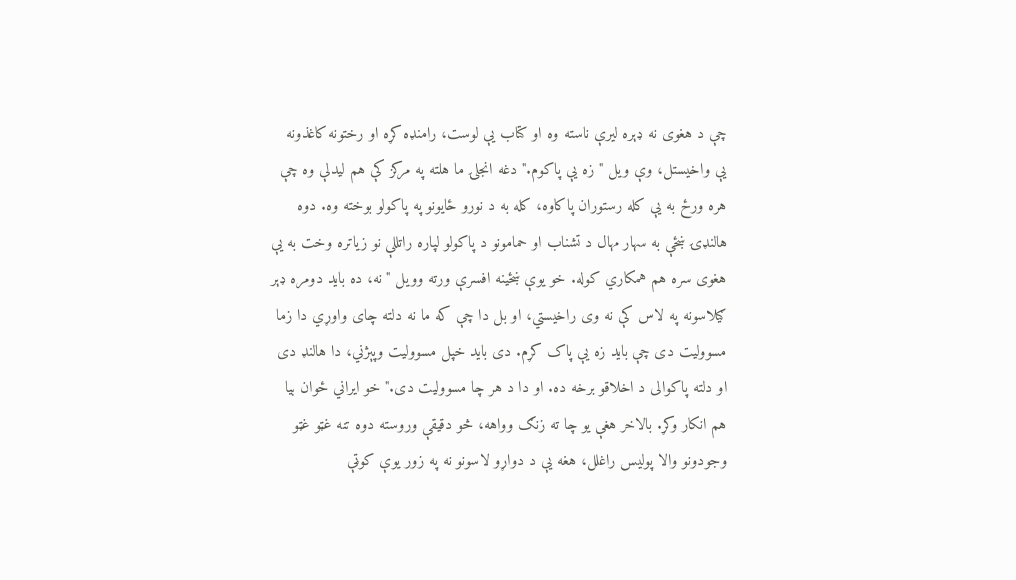چې د هغوی نه ډېره لیرې ناسته وه او کتاب یې لوست، رامنډه کړه او رختونه کاغذونه یې واخیستل، وې ویل "زه یې پاکوم." دغه انجلۍ ما هلته په مرکز کې هم لیدلې وه چې هره ورځ به یې کله رستوران پاکاوه، کله به د نورو ځایونو په پاکولو بوخته وه. دوه هالنډۍ ښځې به سهار مهال د تشناب او حمامونو د پاکولو لپاره راتللې نو زیاتره وخت به یې هغوی سره هم همکاري کوله. خو یوې ښځینه افسرې ورته وویل "نه، ده باید دومره ډېر ګیلاسونه په لاس کې نه وی راخیستي، او بل دا چې که ما نه دلته چای واوړي دا زما مسوولیت دی چې باید زه یې پاک کړم. دی باید خپل مسوولیت وپېژني، دا هالنډ دی او دلته پاکوالی د اخلاقو برخه ده. او دا د هر چا مسوولیت دی." خو ایراني ځوان بیا هم انکار وکړ. بالاخر هغې یو چا ته زنګ وواهه، څو دقیقې وروسته دوه تنه غټو غټو وجودونو والا پولیس راغلل، هغه یې د دواړو لاسونو نه په زور یوې کوټې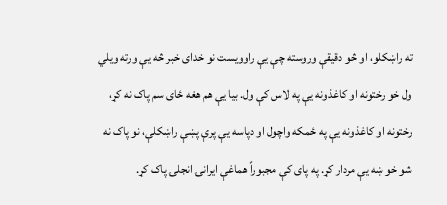ته راښکلو، او څو دقیقې وروسته چې یې راوویست نو خدای خبر څه یې ورته ویلي ول خو رختونه او کاغذونه یې په لاس کې ول. بیا یې هم هغه ځای سم پاک نه کړ، رختونه او کاغذونه یې په ځمکه واچول او دپاسه یې پرې پښې راښکلې، نو پاک نه شو خو ښه یې مردار کړ. په پای کې مجبوراً هماغې ایرانۍ انجلۍ پاک کړ.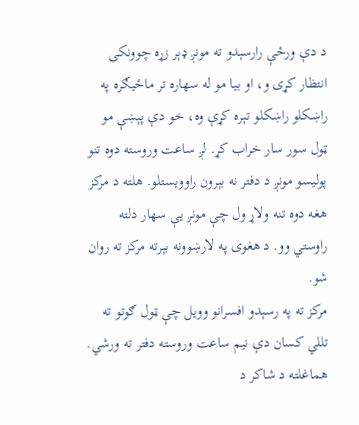د دې ورځې رارسېدو ته مونږ ډېر زړه چوونکی انتظار کړی و، او بیا مو له سهاره تر ماځیګره په راښکلو راښکلو تېره کړې وه، خو دې پېښې مو ټول سور سار خراب کړ. لږ ساعت وروسته دوه تنو پولیسو مونږ د دفتر نه بېرون راوویستلو. هلته د مرکز هغه دوه تنه ولاړ ول چې مونږ یې سهار دلته راوستي وو. د هغوی په لارښوونه بېرته مرکز ته روان شو.
مرکز ته په رسېدو افسرانو وویل چې ټول ګوتو ته تللي کسان دې نیم ساعت وروسته دفتر ته ورشي. هماغلته د شاکر د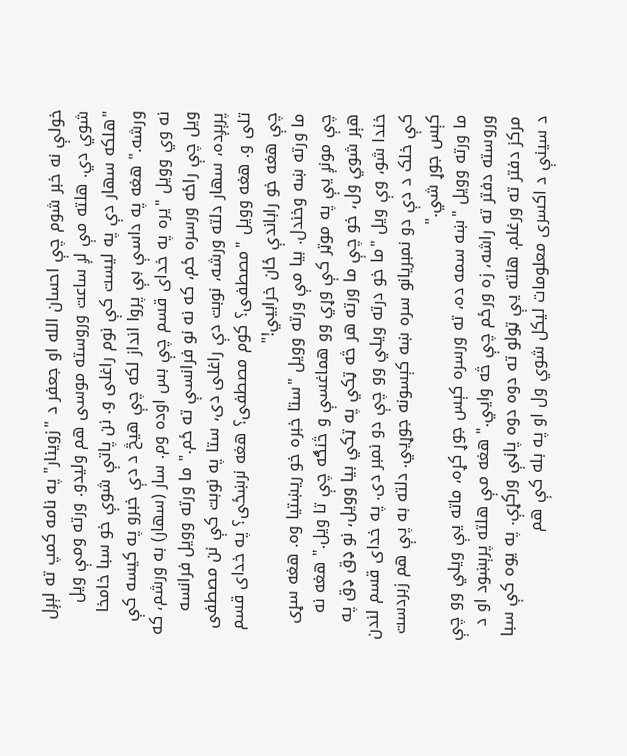خولې نه خبر شوم چې احسان الله او جعفر د "زوینار" په نامه کمپ ته لېږل شوي دي. هلته مې لږ ساعت وروسته موسی هم ولیدو. ورته ومې ویل "هلکه سهار دې په لیست کې نوم راغلی و. نن پاتې شوې خو سبا خامخا ورشه." هغه په داسې بې پروا انداز لکه چې هیڅ د دې خبرو په کیسه کې نه وي وویل "یره په خدای قسم چې بس اوده وم. سار (سهار) به ورشم، که ویل چې راځه ورسره ځم، که نه نو فرانسې ته ځم." ما ورته وویل فرانسه پرېږده، سهار دلته ورشه، نوبت دې راغلی دی، ستا په نوبت کې نن مصطفی تلی و. هغه وویل "مصطفی؟ کوم مصطفی؟ هغه نرښځی؟ په خدای قسم چې هغه خو راباندې ځان خرابيي!"
ما ورته ښه وخندل. بیا مې ورته وویل "ستا خبره خو ریښتیا وه. هغه سړی چې مونږ یې په موټر کې وړي وو هماغسې و څنګه چې تا ویل." هغه نه هېر شوي ول، خو چې ما ورته هر څه ټکي په ټکي بیا وویل، نو ډق ډق په خندا شو، وې ویل "ما خو درته ویلي وو چې دو نمبر دی. په خدای قسم لندن کې خلک د دې دو نمبریانو سره ښه کېسونه جوړیي. دلته به پې هم زبردست کېس جوړ شي."
ما ورته وویل "ښه سمه ده، ته ورسره کېس جوړ کړه، ماته یې ویلي وو چې وروسته دفتر ته راشه، زه ورځم چې څه وايي." هغه مې هلته پرېښود او د مرکز دفتر ته ورغلم. هلته یې ټولو ته دوه دوه پاڼې ورکړې. په یوه کې سبا د سینې د اکسری معلومات لیکل شوي ول او په بله کې هم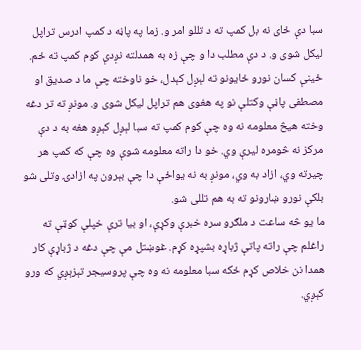سبا دې ځای نه بل کمپ ته د تللو امر و. زما په پاڼه د کمپ ادرس تراپل لیکل شوی و. د دې مطلب دا و چې زه به همدلته نږدې کوم کمپ ته ځم. ځینې کسان نورو ځایونو ته لېږل کېدل، خو ناوخته چې ما د صدیق او مصطفی پاڼې وکتلې نو په هغوی هم تراپل لیکل شوی و. مونږ ته تر دغه وخته هیڅ معلومه نه وه چې کوم کمپ ته سبا لېږل کېږو هغه به د دې مرکز نه څومره لیرې وي. خو دا راته معلومه شوې وه چې که کمپ هر چیرته وي، ازاد به وي، مونږ به نه یواځې دا چې بېرون په ازادۍ وتلی شو بلکې نورو ښارونو ته به هم تللی شو.
ما یو څه ساعت د ملګرو سره خبرې وکړې، او بیا ترې خپلې کوټې ته راغلم چې راته پاتې ژباړه بشپړه کړم. غوښتل مې چې دغه د ژباړې کار همدا نن خلاص کړم ځکه سبا معلومه نه وه چې پروسیجر تېزېږي که ورو کېږي.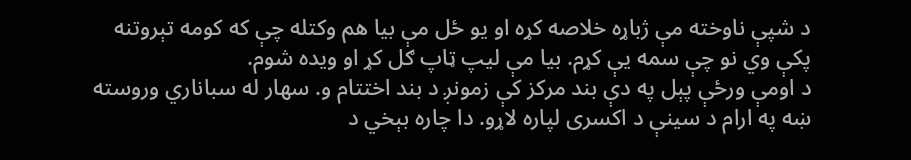د شپې ناوخته مې ژباړه خلاصه کړه او یو ځل مې بیا هم وکتله چې که کومه تېروتنه پکې وي نو چې سمه یې کړم. بیا مې لیپ ټاپ ګل کړ او ویده شوم.
د اومې ورځې پېل په دې بند مرکز کې زمونږ د بند اختتام و. سهار له سباناري وروسته ښه په ارام د سینې د اکسری لپاره لاړو. دا چاره بېخي د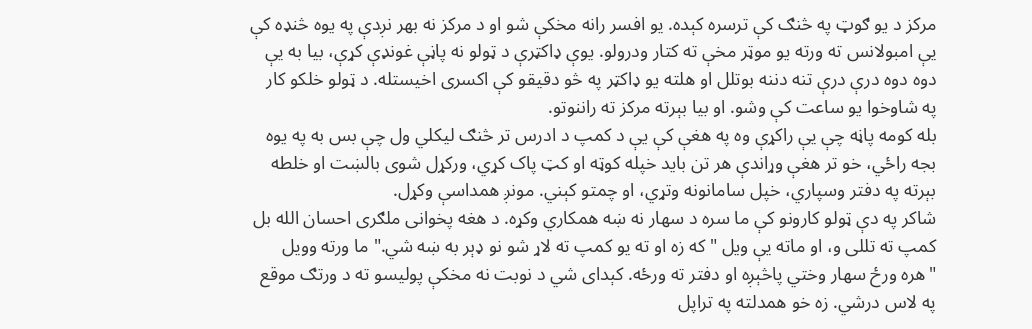مرکز د یو ګوټ په څنګ کې ترسره کېده. یو افسر رانه مخکې شو او د مرکز نه بهر نږدې په یوه څنډه کې یې امبولانس ته ورته یو موټر مخې ته کتار ودرولو. یوې ډاکټرې د ټولو نه پاڼې غونډې کړې، بیا به یې دوه دوه درې درې تنه دننه بوتلل او هلته یو ډاکټر په څو دقیقو کې اکسری اخیستله. د ټولو خلکو کار په شاوخوا یو ساعت کې وشو. او بیا بېرته مرکز ته راننوتو.
بله کومه پاڼه چې یې راکړې وه په هغې کې یې د کمپ د ادرس تر څنګ لیکلي ول چې بس به په یوه بجه راځي، خو تر هغې وړاندې هر تن باید خپله کوټه او کټ پاک کړي، ورکړل شوی بالښت او خلطه بېرته په دفتر وسپاري، خپل سامانونه وتړي، او چمتو کېني. مونږ همداسې وکړل.
شاکر په دې ټولو کارونو کې ما سره د سهار نه ښه همکاري وکړه. د هغه پخوانی ملګری احسان الله بل کمپ ته تللی و، او ماته یې ویل "که زه او ته یو کمپ ته لاړ شو نو ډېر به ښه شي." ما ورته وویل "هره ورځ سهار وختي پاڅېږه او دفتر ته ورځه. کېدای شي د نوبت نه مخکې پولیسو ته د ورتګ موقع په لاس درشي. زه خو همدلته په تراپل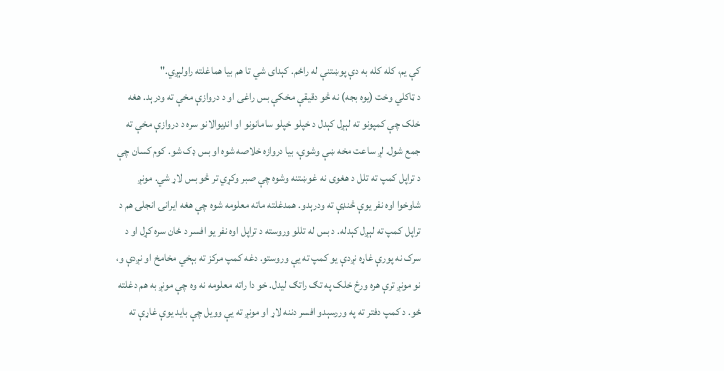کې یم، کله کله به دې پوښتنې له راځم. کېدای شي تا هم بیا هماغلته راولېږي."
د ټاکلي وخت (یوه بجه) نه څو دقیقې مخکې بس راغی او د دروازې مخې ته ودرېد. هغه خلک چې کمپونو ته لېږل کېدل د خپلو خپلو سامانونو او انډیوالانو سره د دروازې مخې ته جمع شول. لږ ساعت مخه ښې وشوې، بیا دروازه خلاصه شوه او بس ډک شو. کوم کسان چې د تراپل کمپ ته تلل د هغوی نه غوښتنه وشوه چې صبر وکړي تر څو بس لاړ شي. مونږ شاوخوا اوه نفر یوې څنډې ته ودرېدو. همدغلته ماته معلومه شوه چې هغه ایرانۍ انجلۍ هم د تراپل کمپ ته لېږل کېدله. د بس له تللو وروسته د تراپل اوه نفر یو افسر د ځان سره کړل او د سرک نه پورې غاړه نږدې یو کمپ ته یې وروستو. دغه کمپ مرکز ته بېخي مخامخ او نږدې و، نو مونږ ترې هره ورځ خلک په تګ راتګ لیدل. خو دا راته معلومه نه وه چې مونږ به هم دغلته ځو. د کمپ دفتر ته په وررسېدو افسر دننه لاړ او مونږ ته یې وویل چې باید یوې غاړې ته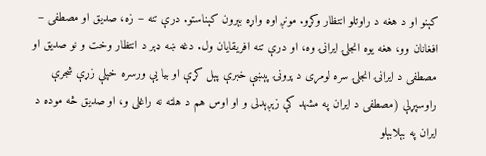کېنو او د هغه د راوتلو انتظار وکړو. مونږ اوه واړه بېرون کېناستو. درې تنه – زه، صدیق او مصطفی – افغانان وو، هغه یوه انجلۍ ایرانۍ وه، او درې تنه افریقایان ول. دغه ښه ډېر د انتظار وخت و نو صدیق او مصطفی د ایرانۍ انجلۍ سره لومړی د پرونۍ پېښې خبرې پېل کړې او بیا یې ورسره خپلې زړې شجرې راوسپړلې (مصطفی د ایران په مشهد کې زېږېدلی و او اوس هم د هلته نه راغلی و، او صدیق څه موده د ایران په بېلابېلو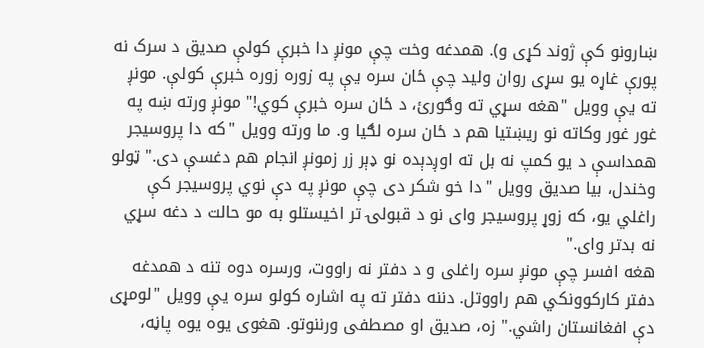ښارونو کې ژوند کړی و). همدغه وخت چې مونږ دا خبرې کولې صدیق د سرک نه پورې غاړه یو سړی روان ولید چې ځان سره یې په زوره زوره خبرې کولې. مونږ ته یې وویل "هغه سړي ته وګورئ، د ځان سره خبرې کوي!" مونږ ورته ښه په غور غور وکاته نو ریښتیا هم د ځان سره لګیا و. ما ورته وویل "که دا پروسیجر همداسې د یو کمپ نه بل ته اوږدېده نو ډېر زر زمونږ انجام هم دغسې دی." ټولو وخندل، بیا صدیق وویل "دا خو شکر دی چې مونږ په دې نوي پروسیجر کې راغلي یو، که زوړ پروسیجر وای نو د قبولۍ تر اخیستلو به مو حالت د دغه سړي نه بدتر وای."
هغه افسر چې مونږ سره راغلی و د دفتر نه راووت، ورسره دوه تنه د همدغه دفتر کارکوونکي هم راووتل. دننه دفتر ته په اشاره کولو سره یې وویل "لومړی دې افغانستان راشي." زه، صدیق او مصطفی ورننوتو. هغوی یوه یوه پاڼه،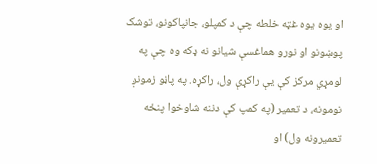او یوه یوه غټه خلطه چې د کمپلو، جانپاکونو، توشک پوښونو او نورو هماغسې شیانو نه ډکه وه چې په لومړي مرکز کې یې راکړې ول، راکړه. په پاڼو زمونږ نومونه، د تعمیر (په کمپ کې دننه شاوخوا پنځه تعمیرونه ول) او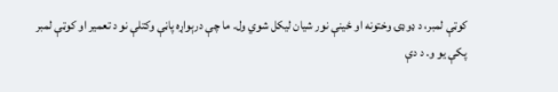کوټې لمبر، د ډوډۍ وختونه او ځینې نور شیان لیکل شوي ول. ما چې درېواړه پاڼې وکتلې نو د تعمیر او کوټې لمبر پکې یو و. د دې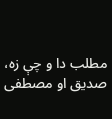مطلب دا و چې زه، صدیق او مصطفی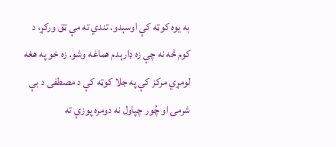به یوه کوټه کې اوسېدو. تندي ته مې ټق ورکړ، د کوم څه نه چې زه ډارېدم هماغه وشو. زه خو په هغه لومړي مرکز کې په جلا کوټه کې د مصطفی د بې شرمۍ او چُور چپاول نه دومره پوزې ته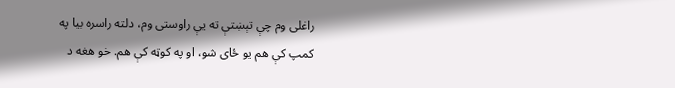راغلی وم چې تېښتې ته یې راوستی وم، دلته راسره بیا په کمپ کې هم یو ځای شو، او په کوټه کې هم. خو هغه د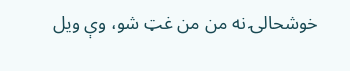خوشحالۍ نه من من غټ شو، وې ویل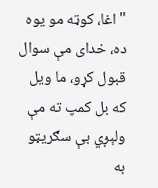"اغا، کوټه مو یوه ده، خدای مې سوال قبول کړو، ما ویل که بل کمپ ته مې ولېږي بې سګریټو به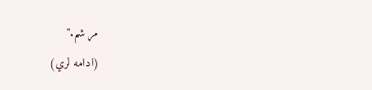مړ شم."
(ادامه لري)